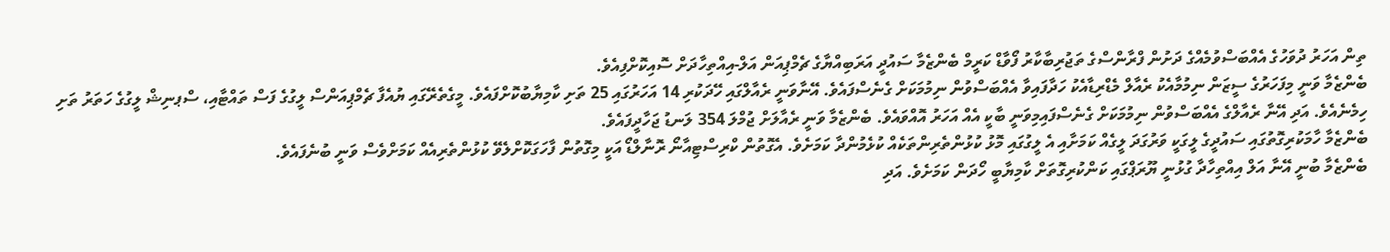ތިން އަހަރު ދުވަހުގެ އެއްބަސްވުމެއްގެ ދަށުން ފްރާންސްގެ ތަޖުރިބާކާރު ފޯވާޑް ކަރީމް ބެންޒެމާ ސައުދީ އަރަބިއްޔާގެ ޗެމްޕިއަން އަލް-އިއްތިހާދަށް ސޮއިކޮށްފިއެވެ.
ބެންޒެމާ ވަނީ މިފަހަރުގެ ސީޒަން ނިމުމާއެކު ރެއާލް މެޑްރިޑާއެކު ހަދާފައިވާ އެއްބަސްވުން ނިމުމަކަށް ގެނެސްފައެވެ. އޭނާވަނީ ރެއާލްގައި ހޭދަކުރި 14 އަހަރުގައި 25 ތަށި ކާމިޔާބުކޮށްފައެވެ. މީގެތެރޭގައި ޔުއެފާ ޗެމްޕިއަންސް ލީގުގެ ފަސް ތައްޓާއި، ސްޕނިޝް ލީގުގެ ހަތަރު ތަށި ހިމެނެއެވެ. އަދި އޭނާ ރެއާލްގެ އެއްބަސްވުން ނިމުމަކަށް ގެނެސްފައިމިވަނީ ބާކީ އެއް އަހަރު އޮއްވައެވެ. ބެންޒެމާ ވަނީ ރެއާލަށް ޖުމްލަ 354 ލަނޑު ޖަހާދީފައެވެ.
ބެންޒެމާ ހާމަކުރިގޮތުގައި ސައުދީގެ ލީގަކީ ވަރުގަދަ ލީގެއް ކަމަށާއި އެ ލީގުގައި މޮޅު ކުޅުންތެރިންތަކެއް ކުޅެމުންދާ ކަމަށެވެ. އެގޮތުން ކްރިސްޓިއާނޯ ރޮނާލްޑޯ އަކީ މިގޮތުން ފާހަގަކޮށްލެވޭ ކުޅުންތެރިއެއް ކަމަށްވެސް ވަނީ ބުނެފައެވެ.
ބެންޒެމާ ބުނީ އޭނާ އަލް އިއްތިހާދާ ގުޅުނީ ޔޫރަޕްގައި ކަންކުރިގޮތަށް ކާމިޔާބީ ހޯދަން ކަމަށެވެ. އަދި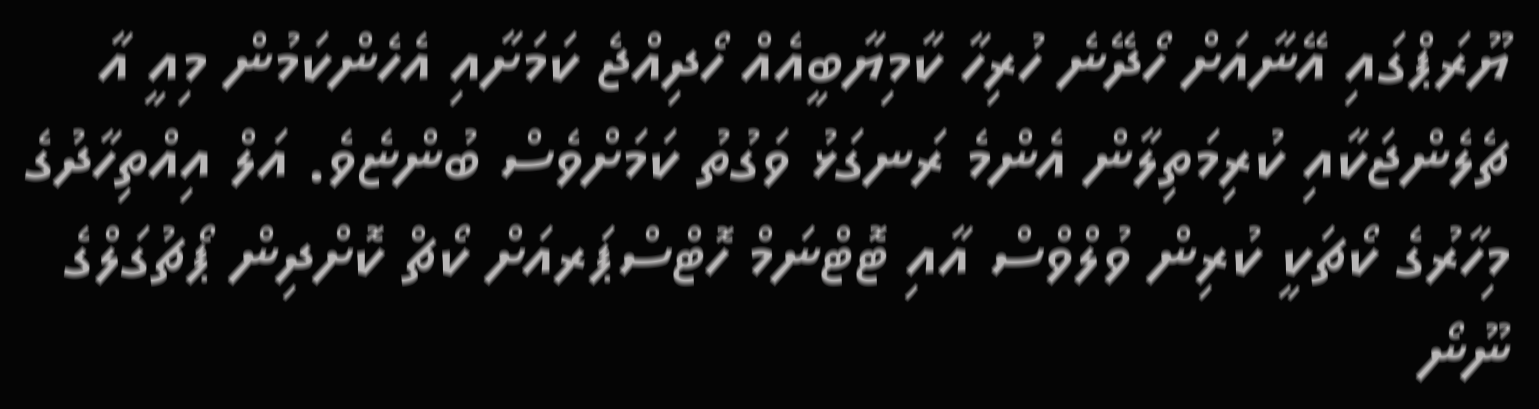ޔޫރަޕްގައި އޭނާއަށް ހޯދޭނެ ހުރިހާ ކާމިޔާބީއެއް ހޯދިއްޖެ ކަމަށާއި އެހެންކަމުން މިއީ އާ ޗެލެންޖަކާއި ކުރިމަތިލާން އެންމެ ރަނގަޅު ވަގުތު ކަމަށްވެސް ބުންޏެވެ. އަލް އިއްތިހާދުގެ މިހާރުގެ ކޯޗަކީ ކުރިން ވުލްވްސް އާއި ޓޮޓްނަމް ހޮޓްސްޕަރއަށް ކޯޗް ކޮށްދިން ޕޯޗުގަލްގެ ނޫނޯ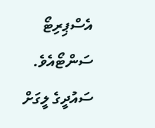އެސްޕިރިޓޯ ސަންޓޯއެވެ.
ސައުދީގެ ލީގަށް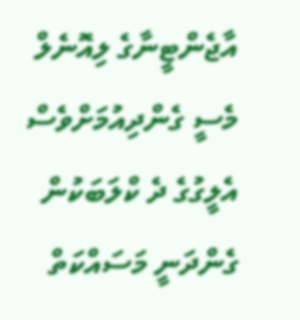އާޖެންޓީނާގެ ލިއޮނެލް މެސީ ގެންދިއުމަށްވެސް އެލީގުގެ ދެ ކްލަބަކުން ގެންދަނީ މަސައްކަތް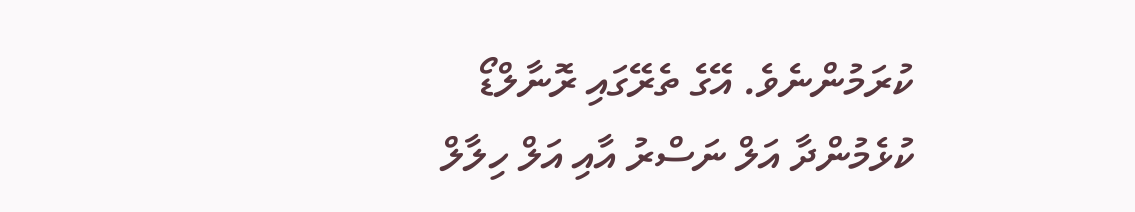ކުރަމުންނެވެ. އޭގެ ތެރޭގައި ރޮނާލްޑޯ ކުޅެމުންދާ އަލް ނަސްރު އާއި އަލް ހިލާލް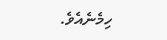ހިމެނެއެވެ.